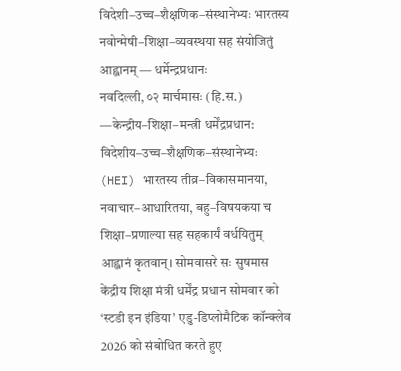विदेशी–उच्च–शैक्षणिक–संस्थानेभ्यः भारतस्य नवोन्मेषी–शिक्षा–व्यवस्थया सह संयोजितुं आह्वानम् — धर्मेन्द्रप्रधानः
नवदिल्ली, ०२ मार्चमासः (हि.स.) —केन्द्रीय–शिक्षा–मन्त्री धर्मेंद्रप्रधान: विदेशीय–उच्च–शैक्षणिक–संस्थानेभ्यः (HEI) भारतस्य तीव्र–विकासमानया, नवाचार–आधारितया, बहु–विषयकया च शिक्षा–प्रणाल्या सह सहकार्यं वर्धयितुम् आह्वानं कृतवान्। सोमवासरे सः सुषमास
केंद्रीय शिक्षा मंत्री धर्मेंद्र प्रधान सोमवार को ‘स्टडी इन इंडिया’ एडु-डिप्लोमैटिक कॉन्क्लेव 2026 को संबोधित करते हुए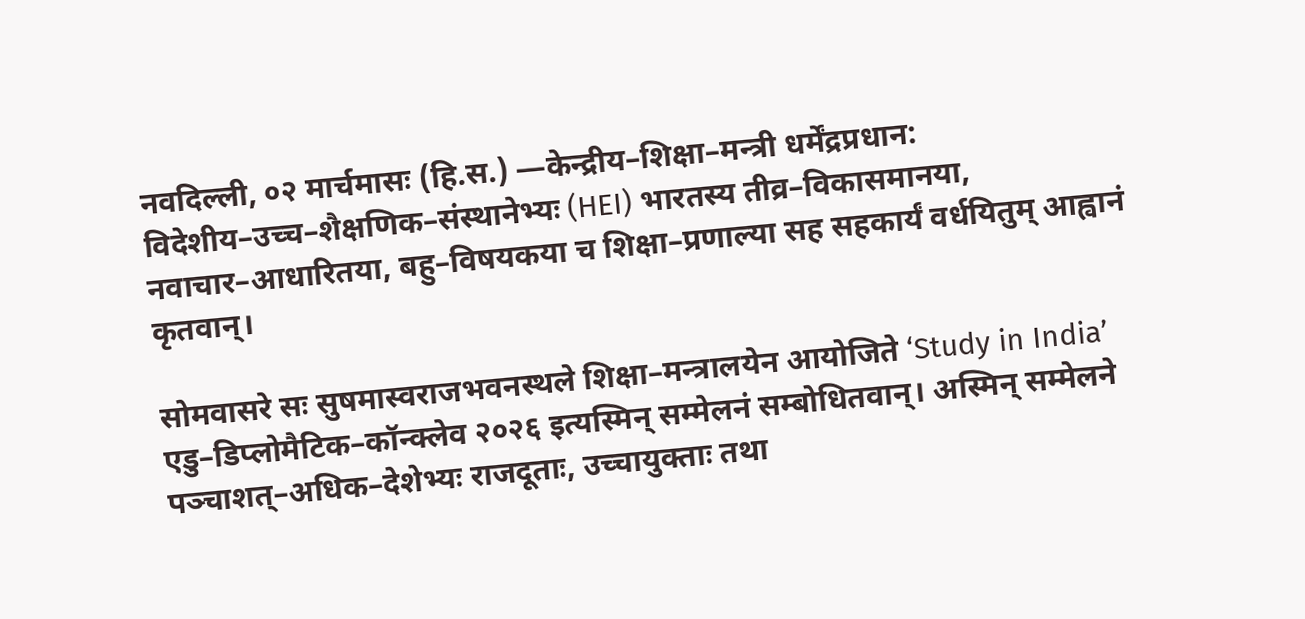नवदिल्ली, ०२ मार्चमासः (हि.स.) —केन्द्रीय–शिक्षा–मन्त्री धर्मेंद्रप्रधान: विदेशीय–उच्च–शैक्षणिक–संस्थानेभ्यः (HEI) भारतस्य तीव्र–विकासमानया, नवाचार–आधारितया, बहु–विषयकया च शिक्षा–प्रणाल्या सह सहकार्यं वर्धयितुम् आह्वानं कृतवान्।

सोमवासरे सः सुषमास्वराजभवनस्थले शिक्षा–मन्त्रालयेन आयोजिते ‘Study in India’ एडु–डिप्लोमैटिक–कॉन्क्लेव २०२६ इत्यस्मिन् सम्मेलनं सम्बोधितवान्। अस्मिन् सम्मेलने पञ्चाशत्–अधिक–देशेभ्यः राजदूताः, उच्चायुक्ताः तथा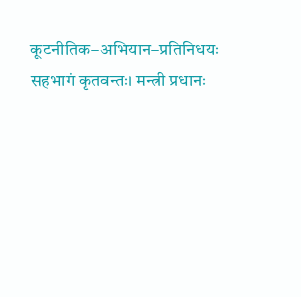कूटनीतिक–अभियान–प्रतिनिधयः सहभागं कृतवन्तः। मन्त्री प्रधानः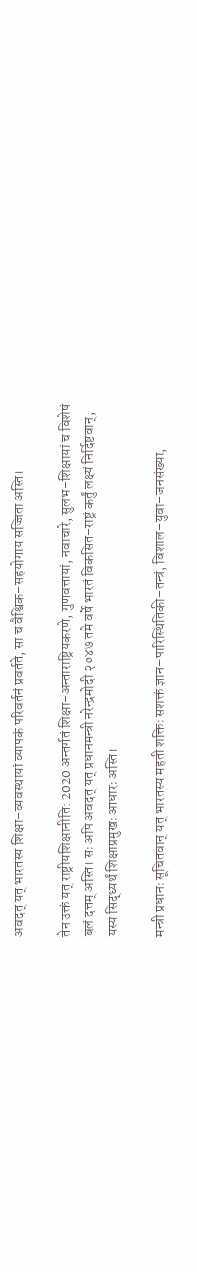अवदत् यत् भारतस्य शिक्षा–व्यवस्थायां व्यापकं परिवर्तनं प्रवर्तते, सा च वैश्विक–सहयोगाय सज्जिता अस्ति।

तेन उक्तं यत् राष्ट्रीयशिक्षानीति: 2020 अन्तर्गतं शिक्षा–अन्ताराष्ट्रियकरणे, गुणवत्तायां, नवाचारे, सुलभ–शिक्षायां च विशेषं बलं दत्तम् अस्ति। सः अपि अवदत् यत् प्रधानमन्त्री नरेन्द्रमोदी २०४७ तमे वर्षे भारतं विकसित–राष्ट्रं कर्तुं लक्ष्यं निर्दिष्टवान्, यस्य सिद्ध्यर्थं शिक्षाप्रमुखः आधारः अस्ति।

मन्त्री प्रधानः सूचितवान् यत् भारतस्य महती शक्तिः सशक्तं ज्ञान–पारिस्थितिकी–तन्त्रं, विशाल–युवा–जनसंख्या,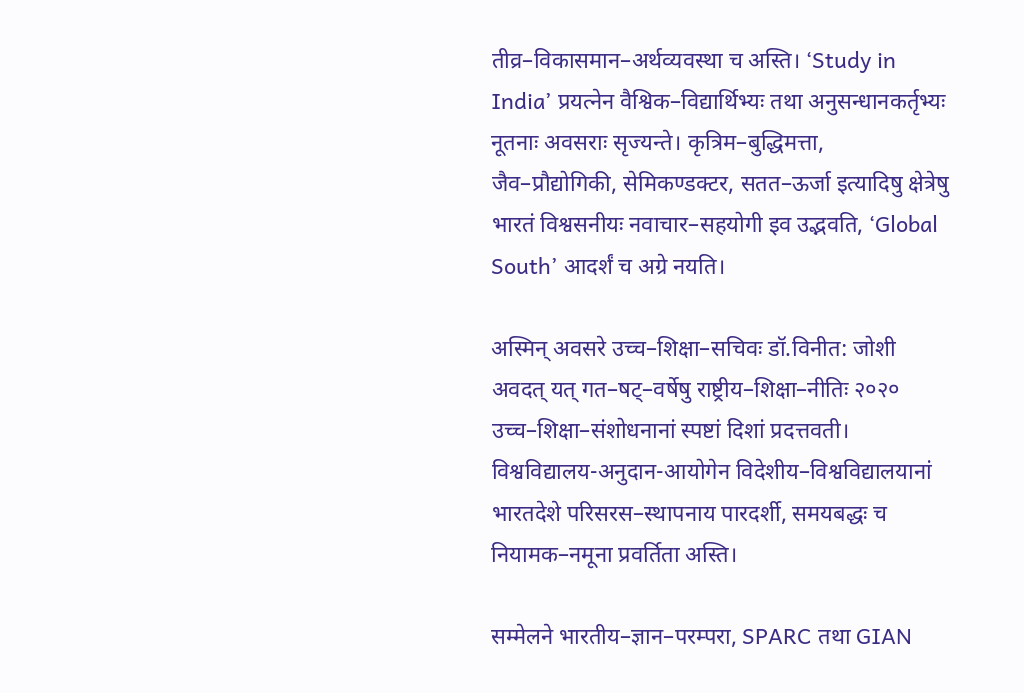तीव्र–विकासमान–अर्थव्यवस्था च अस्ति। ‘Study in India’ प्रयत्नेन वैश्विक–विद्यार्थिभ्यः तथा अनुसन्धानकर्तृभ्यः नूतनाः अवसराः सृज्यन्ते। कृत्रिम–बुद्धिमत्ता, जैव–प्रौद्योगिकी, सेमिकण्डक्टर, सतत–ऊर्जा इत्यादिषु क्षेत्रेषु भारतं विश्वसनीयः नवाचार–सहयोगी इव उद्भवति, ‘Global South’ आदर्शं च अग्रे नयति।

अस्मिन् अवसरे उच्च–शिक्षा–सचिवः डॉ.विनीत: जोशी अवदत् यत् गत–षट्–वर्षेषु राष्ट्रीय–शिक्षा–नीतिः २०२० उच्च–शिक्षा–संशोधनानां स्पष्टां दिशां प्रदत्तवती। विश्वविद्यालय-अनुदान-आयोगेन विदेशीय–विश्वविद्यालयानां भारतदेशे परिसरस–स्थापनाय पारदर्शी, समयबद्धः च नियामक–नमूना प्रवर्तिता अस्ति।

सम्मेलने भारतीय–ज्ञान–परम्परा, SPARC तथा GIAN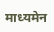माध्यमेन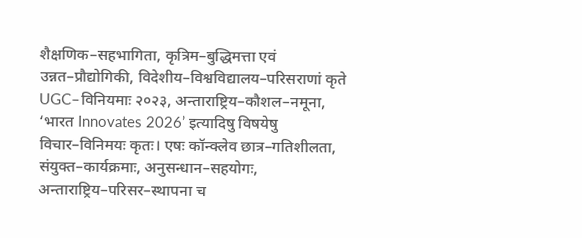शैक्षणिक–सहभागिता, कृत्रिम–बुद्धिमत्ता एवं उन्नत–प्रौद्योगिकी, विदेशीय–विश्वविद्यालय–परिसराणां कृते UGC–विनियमाः २०२३, अन्ताराष्ट्रिय–कौशल–नमूना, ‘भारत Innovates 2026’ इत्यादिषु विषयेषु विचार–विनिमयः कृतः। एषः कॉन्क्लेव छात्र–गतिशीलता, संयुक्त–कार्यक्रमाः, अनुसन्धान–सहयोगः, अन्ताराष्ट्रिय–परिसर–स्थापना च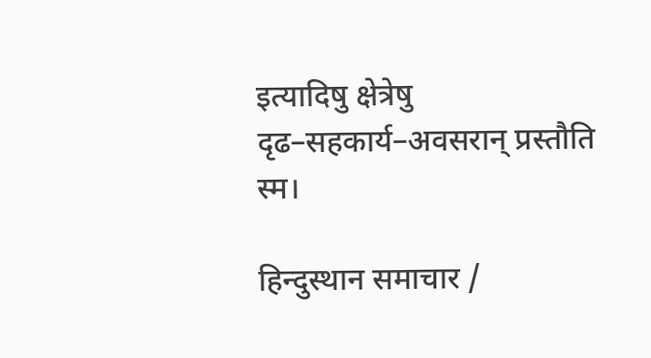इत्यादिषु क्षेत्रेषु दृढ–सहकार्य–अवसरान् प्रस्तौति स्म।

हिन्दुस्थान समाचार /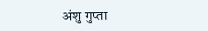अंशु गुप्ता